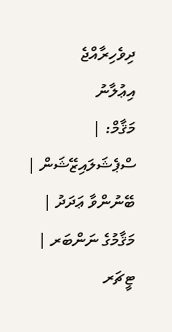ދިވެހިރާއްޖެ
އިޢުލާނު
މަޤާމް: |
ސްޕެޝަލައިޒޭޝަން |
ބޭނުންވާ ޢަދަދު |
މަޤާމުގެ ނަންބަރ |
ޓީޗަރ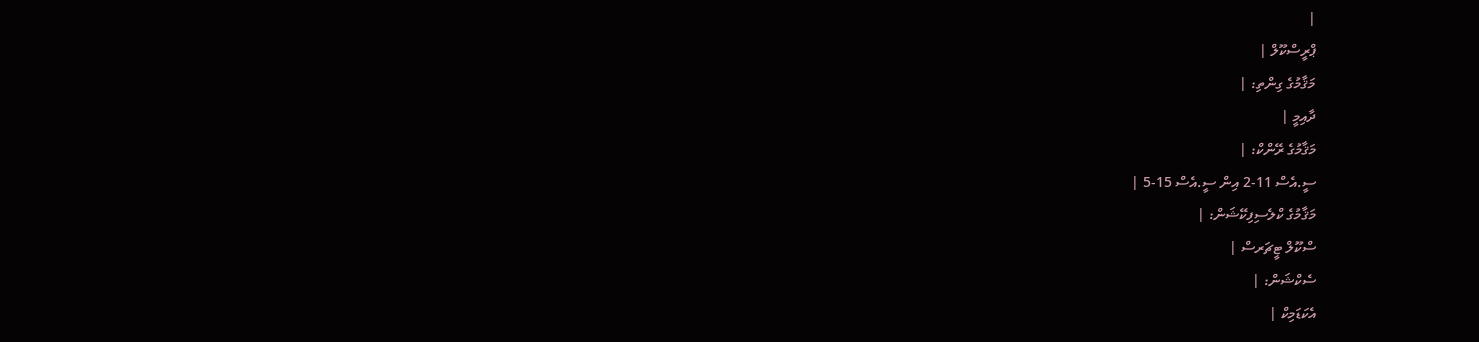|
ޕްރީސްކޫލް |
މަޤާމުގެ ގިންތި: |
ދާއިމީ |
މަޤާމުގެ ރޭންކް: |
ސީ.އެސް 11-2 އިން ސީ.އެސް 15-5 |
މަޤާމުގެ ކްލެސިފިކޭޝަން: |
ސްކޫލް ޓީޗަރސް |
ސެކްޝަން: |
އެކަޑަމިކް |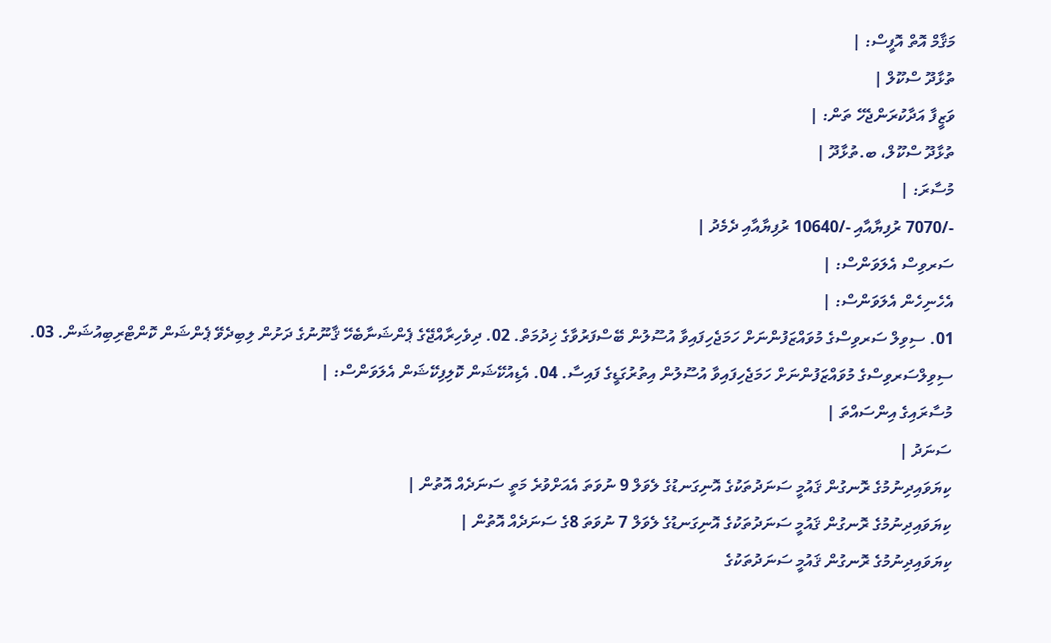މަޤާމް އޮތް އޮފީސް: |
ތުޅާދޫ ސްކޫލް |
ވަޒީފާ އަދާކުރަންޖެހޭ ތަން: |
ތުޅާދޫ ސްކޫލް، ބ.ތުޅާދޫ |
މުސާރަ: |
-/7070 ރުފިޔާއާއި -/10640 ރުފިޔާއާއި ދެމެދު |
ސަރވިސް އެލަވަންސް: |
އެހެނިހެން އެލަވަންސް: |
01. ސިވިލް ސަރވިސްގެ މުވައްޒަފުންނަށް ހަމަޖެހިފައިވާ އުސޫލުން ބޭސްފަރުވާގެ ޚިދުމަތް. 02. ދިވެހިރާއްޖޭގެ ޕެންޝަނާބެހޭ ޤާނޫނުގެ ދަށުން ލިބިދެވޭ ޕެންޝަން ކޮންޓްރިބިއުޝަން. 03. ސިވިލްސަރވިސްގެ މުވައްޒަފުންނަށް ހަމަޖެހިފައިވާ އުސޫލުން އިތުރުގަޑީގެ ފައިސާ. 04. އެޑިއުކޭޝަން ކޮލިފިކޭޝަން އެލަވަންސް: |
މުސާރައިގެ އިންސައްތަ |
ސަނަދު |
ކިޔަވައިދިނުމުގެ ރޮނގުން ޤައުމީ ސަނަދުތަކުގެ އޮނިގަނޑުގެ ލެވަލް 9 ނުވަތަ އެއަށްވުރެ މަތީ ސަނަދެއް އޮތުން |
ކިޔަވައިދިނުމުގެ ރޮނގުން ޤައުމީ ސަނަދުތަކުގެ އޮނިގަނޑުގެ ލެވަލް 7 ނުވަތަ 8ގެ ސަނަދެއް އޮތުން |
ކިޔަވައިދިނުމުގެ ރޮނގުން ޤައުމީ ސަނަދުތަކުގެ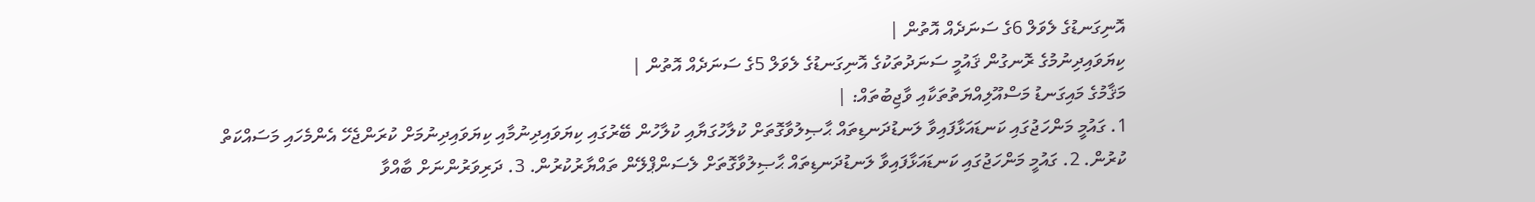އޮނިގަނޑުގެ ލެވަލް 6ގެ ސަނަދެއް އޮތުން |
ކިޔަވައިދިނުމުގެ ރޮނގުން ޤައުމީ ސަނަދުތަކުގެ އޮނިގަނޑުގެ ލެވަލް 5ގެ ސަނަދެއް އޮތުން |
މަޤާމުގެ މައިގަނޑު މަސްއޫލިއްޔަތުތަކާއި ވާޖިބުތައް: |
1. ގައުމީ މަންހަޖުގައި ކަނޑައަޅާފައިވާ ލަނޑުދަނޑިތައް ޙާޞިލުވާގޮތަށް ކުލާހުގަޔާއި ކުލާހުން ބޭރުގައި ކިޔަވައިދިނުމާއި ކިޔަވައިދިނުމަށް ކުރަންޖެހޭ އެންމެހައި މަސައްކަތް ކުރުން. 2. ގައުމީ މަންހަޖުގައި ކަނޑައަޅާފައިވާ ލަނޑުދަނޑިތައް ޙާޞިލުވާގޮތަށް ލެސަންޕްލޭން ތައްޔާރުކުރުން. 3. ދަރިވަރުންނަށް ބާއްވާ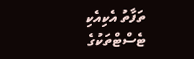ތަފާތު އެކިއެކި ޓެސްޓްތަކުގެ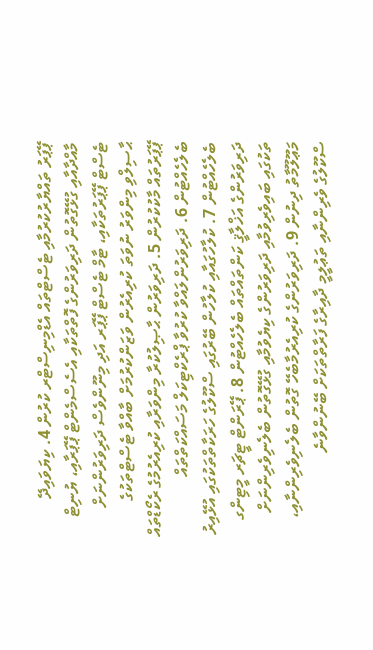ޕޭޕަރު ތައްޔާރުކުރުމާއި ޓެސްޓްތައް އެޑްމިނިސްޓްރ ކުރުން 4. ކިޔަވައިދޭ މާއްދާއާއި ގުޅޭގޮތުން ދަރިވަރުންގެ ފޮތްތަކާއި އެސެސްމެންޓް ޕޭޕަރާއި، ޔުނިޓް ޓެސްޓް ޕޭޕަރުތަކާއި، ޓާމް ޓެސްޓް ޕޭޕަރ އަދި މިނޫންވެސް ދަރިވަރުންނަށް ޙާސިލްވި މިންވަރު ނުވަތަ ކުރިއެރުން ވަޒަންކުރުމަށް ބާއްވާ ޓެސްޓްތަކުގެ ޕޭޕަރުތައް މާކުކުރުން 5. ދަރިވަރުން ޙާޞިލުކުރާ މިންވަރާއި ކުރިއެރުމުގެ ރެކޯޑްތައް ބެލެހެއްޓުން 6. ދަރިވަރުންލައްވާ ކުރުވާ ޕްރެކްޓިކަލް މަސައްކަތްތައް ބެލެހެއްޓުން 7. ކުލާހުގައާއި ކުލާހުން ބޭރުގައި ސްކޫލުގެ ހަރަކާތްތަކުގައި އުޅޭއިރު ދަރިވަރުންގެ އަޚްލާޤީ ކަންތައްތައް ބެލެހެއްޓުން 8. ޕޭރަންޓް ޓީޗަރ މީޓިންގ ތަކުގައި ބައިވެރިވުމާއި ދަރިވަރުންގެ ކިޔެވުމާއި ގުޅޭގޮތުން ބެލެނިވެރިންނަށް މަޢޫލޫމާތު ދިނުން 9. ދަރިވަރުންގެ ކުރިއެރުމާބެހޭ ގޮތުން ބެލެނިވެރިންނާއި، ސްކޫލުގެ ވެރިންނާއި ތަޢުލީމީ ދާއިރާގެ ފަރާތްތަކަށް ބޭނުންވާނެ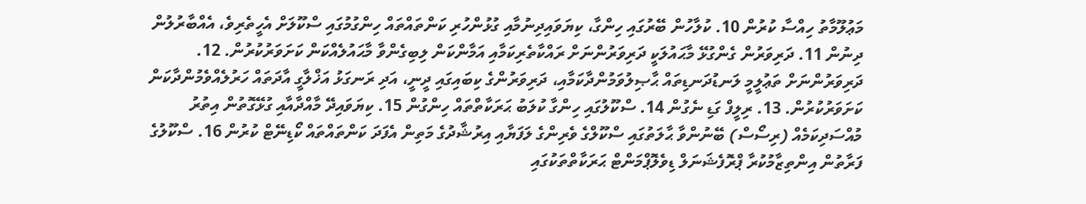މަޢުލޫމާތު ހިއްސާ ކުރުން 10. ކުލާހުން ބޭރުގައި ހިންގާ، ކިޔަވައިދިނުމާއި ގުޅުންހުރި ކަންތައްތައް ހިންގުމުގައި ސްކޫލަށް އެހީތެރިވެ، އެއްބާރުލުން ދިނުން 11. ދަރިވަރުން ގެންގުޅޭ މާޙައުލަކީ ދަރިވަރުންނަށް ރައްކާތެރިކަމާއި އަމާންކަން ލިބިގެންވާ މާޙައުލެއްކަން ކަށަވަރުކުރުން. 12. ދަރިވަރުންނަށް ތަޢުލީމީ ލަނޑުދަނޑިތައް ޙާޞިލުވަމުންދާކަމާއި، ދަރިވަރުންގެ ކިބައިގައި ދީނީ، އަދި ރަނގަޅު އަޚްލާގީ އާދަތައް ހަރުލެއްވެމުންދާކަން ކަށަވަރުކުރުން. 13. ރިލީފް ގަޑި ނެގުން 14. ސްކޫލުގައި ހިންގާ ކުލަބު ޙަރަކާތްތައް ހިންގުން 15. ކިޔަވައިދޭ މާއްދާއާއި ގުޅޭގޮތުން އިތުރު މުއްސަދިކަމެއް (ރިސޯސް) ބޭނުންވާ ޙާލަތުގައި ސްކޫލްގެ ވެރިންގެ ލަފަޔާއި އިރުޝާދުގެ މަތިން އެފަދަ ކަންތައްތައް ކޯޑިނޭޓް ކުރުން 16. ސްކޫލުގެ ފަރާތުން އިންތިޒާމުކުރާ ޕްރޮފެޝަނަލް ޑިވެލޮޕްމަންޓް ޙަރަކާތްތަކުގައި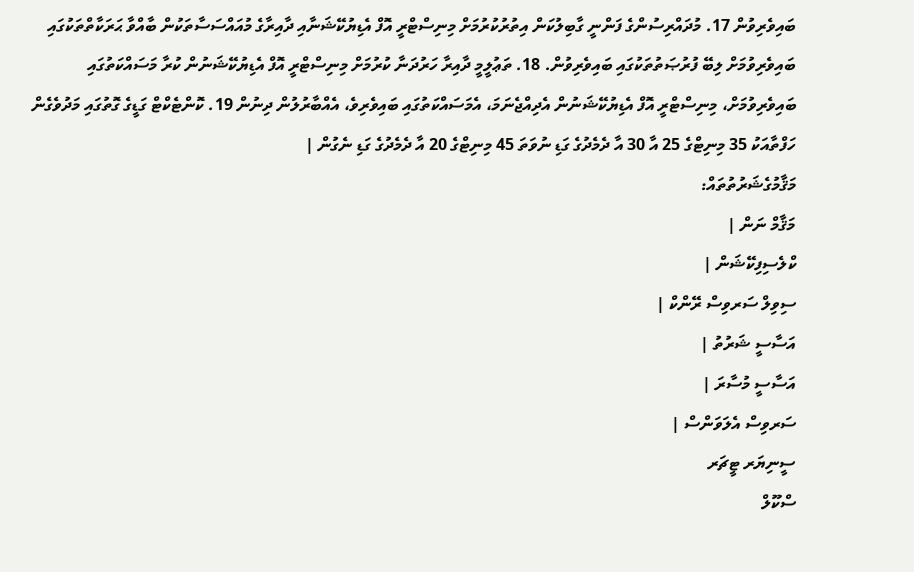ބައިވެރިވުން 17. މުދައްރިސުންގެ ފަންނީ ގާބިލުކަން އިތުރުކުރުމަށް މިނިސްޓްރީ އޮފް އެޑިޔުކޭޝަނާއި ދާއިރާގެ މުއައްސަސާތަކުން ބާއްވާ ޙަރަކާތްތަކުގައި ބައިވެރިވުމަށް ލިބޭ ފުރުޞަތުތަކުގައި ބައިވެރިވުން. 18. ތަޢުލީމީ ދާއިރާ ހަރުދަނާ ކުރުމަށް މިނިސްޓްރީ އޮފް އެޑިޔުކޭޝަނުން ކުރާ މަސައްކަތުގައި ބައިވެރިވުމަށް، މިނިސްޓްރީ އޮފް އެޑިޔުކޭޝަނުން އެދިއްޖެނަމަ، އެމަސައްކަތުގައި ބައިވެރިވެ، އެއްބާރުލުން ދިނުން 19. ކޮންޓެކްޓް ގަޑީގެ ގޮތުގައި މަދުވެގެން ހަފްތާއަކު 35 މިނިޓްގެ 25 އާ 30 އާ ދެމެދުގެ ގަޑި ނުވަތަ 45 މިނިޓްގެ 20 އާ ދެމެދުގެ ގަޑި ނެގުން |
މަޤާމުގެޝަރުތުތައް:
މަޤާމް ނަން |
ކްލެސިފިކޭޝަން |
ސިވިލް ސަރވިސް ރޭންކް |
އަސާސީ ޝަރުތު |
އަސާސީ މުސާރަ |
ސަރވިސް އެލަވަންސް |
ސީނިޔަރ ޓީޗަރ
ސްކޫލް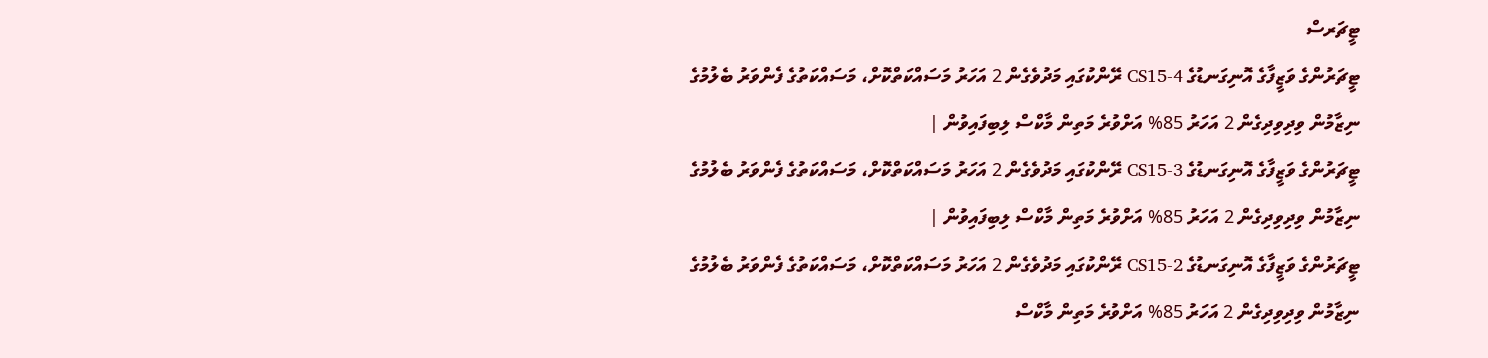ޓީޗަރސް
ޓީޗަރުންގެ ވަޒީފާގެ އޮނިގަނޑުގެ CS15-4 ރޭންކުގައި މަދުވެގެން 2 އަހަރު މަސައްކަތްކޮށް، މަސައްކަތުގެ ފެންވަރު ބެލުމުގެ ނިޒާމުން ވިދިވިދިގެން 2 އަހަރު 85% އަށްވުރެ މަތިން މާކްސް ލިބިފައިވުން |
ޓީޗަރުންގެ ވަޒީފާގެ އޮނިގަނޑުގެ CS15-3 ރޭންކުގައި މަދުވެގެން 2 އަހަރު މަސައްކަތްކޮށް، މަސައްކަތުގެ ފެންވަރު ބެލުމުގެ ނިޒާމުން ވިދިވިދިގެން 2 އަހަރު 85% އަށްވުރެ މަތިން މާކްސް ލިބިފައިވުން |
ޓީޗަރުންގެ ވަޒީފާގެ އޮނިގަނޑުގެ CS15-2 ރޭންކުގައި މަދުވެގެން 2 އަހަރު މަސައްކަތްކޮށް، މަސައްކަތުގެ ފެންވަރު ބެލުމުގެ ނިޒާމުން ވިދިވިދިގެން 2 އަހަރު 85% އަށްވުރެ މަތިން މާކްސް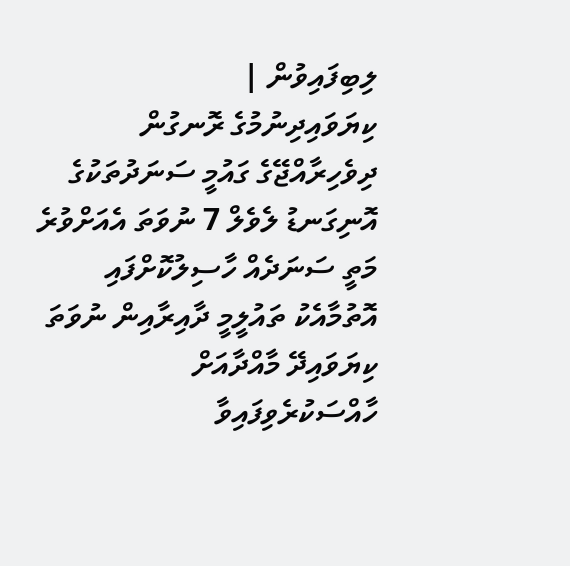ލިބިފައިވުން |
ކިޔަވައިދިނުމުގެ ރޮނގުން ދިވެހިރާއްޖޭގެ ގައުމީ ސަނަދުތަކުގެ އޮނިގަނޑު ލެވެލް 7 ނުވަތަ އެއަށްވުރެ މަތީ ސަނަދެއް ހާސިލުކޮށްފައި އޮތުމާއެކު ތައުލީމީ ދާއިރާއިން ނުވަތަ ކިޔަވައިދޭ މާއްދާއަށް ހާއްސަކުރެވިފައިވާ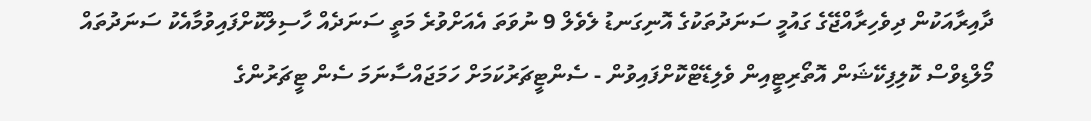ދާއިރާއަކުން ދިވެހިރާއްޖޭގެ ގައުމީ ސަނަދުތަކުގެ އޮނިގަނޑު ލެވެލް 9 ނުވަތަ އެއަށްވުރެ މަތީ ސަނަދެއް ހާސިލްކޮށްފައިވުމާއެކު ސަނަދުތައް މޯލްޑިވްސް ކޮލިފިކޭޝަން އޮތޯރިޓީއިން ވެލިޑޭޓްކޮށްފައިވުން - ސެންޓީޗަރުކަމަށް ހަމަޖައްސާނަމަ ސެން ޓީޗަރުންގެ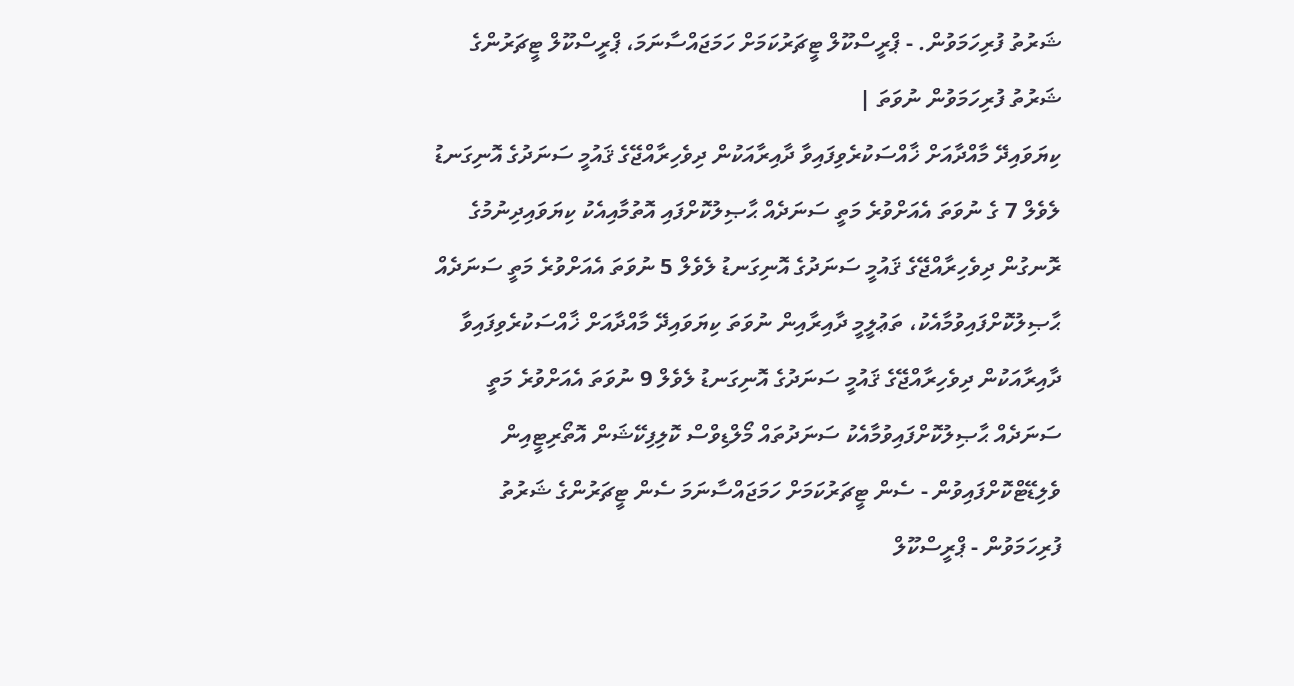ޝަރުތު ފުރިހަމަވުން. - ޕްރީސްކޫލް ޓީޗަރުކަމަށް ހަމަޖައްސާނަމަ، ޕްރީސްކޫލް ޓީޗަރުންގެ ޝަރުތު ފުރިހަމަވުން ނުވަތަ |
ކިޔަވައިދޭ މާއްދާއަށް ޚާއްސަކުރެވިފައިވާ ދާއިރާއަކުން ދިވެހިރާއްޖޭގެ ޤައުމީ ސަނަދުގެ އޮނިގަނޑު ލެވެލް 7 ގެ ނުވަތަ އެއަށްވުރެ މަތީ ސަނަދެއް ޙާޞިލުކޮށްފައި އޮތުމާއިއެކު ކިޔަވައިދިނުމުގެ ރޮނގުން ދިވެހިރާއްޖޭގެ ޤައުމީ ސަނަދުގެ އޮނިގަނޑު ލެވެލް 5 ނުވަތަ އެއަށްވުރެ މަތީ ސަނަދެއް ޙާޞިލުކޮށްފައިވުމާއެކު، ތަޢުލީމީ ދާއިރާއިން ނުވަތަ ކިޔަވައިދޭ މާއްދާއަށް ޚާއްސަކުރެވިފައިވާ ދާއިރާއަކުން ދިވެހިރާއްޖޭގެ ޤައުމީ ސަނަދުގެ އޮނިގަނޑު ލެވެލް 9 ނުވަތަ އެއަށްވުރެ މަތީ ސަނަދެއް ޙާޞިލުކޮށްފައިވުމާއެކު ސަނަދުތައް މޯލްޑިވްސް ކޮލިފިކޭޝަން އޮތޯރިޓީއިން ވެލިޑޭޓްކޮށްފައިވުން - ސެން ޓީޗަރުކަމަށް ހަމަޖައްސާނަމަ ސެން ޓީޗަރުންގެ ޝަރުތު ފުރިހަމަވުން - ޕްރީސްކޫލް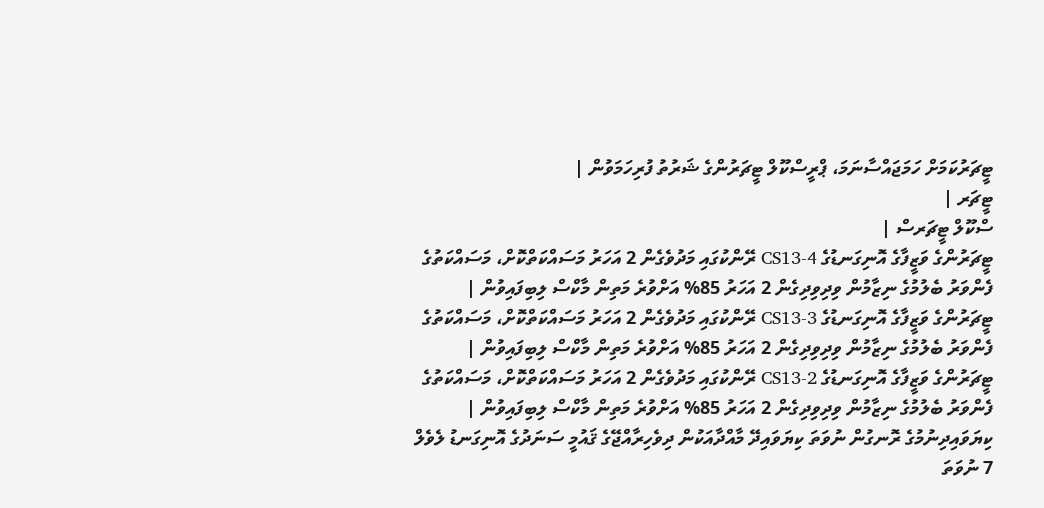ޓީޗަރުކަމަށް ހަމަޖައްސާނަމަ، ޕްރީސްކޫލް ޓީޗަރުންގެ ޝަރުތު ފުރިހަމަވުން |
ޓީޗަރ |
ސްކޫލް ޓީޗަރސް |
ޓީޗަރުންގެ ވަޒީފާގެ އޮނިގަނޑުގެ CS13-4 ރޭންކުގައި މަދުވެގެން 2 އަހަރު މަސައްކަތްކޮށް، މަސައްކަތުގެ ފެންވަރު ބެލުމުގެ ނިޒާމުން ވިދިވިދިގެން 2 އަހަރު 85% އަށްވުރެ މަތިން މާކްސް ލިބިފައިވުން |
ޓީޗަރުންގެ ވަޒީފާގެ އޮނިގަނޑުގެ CS13-3 ރޭންކުގައި މަދުވެގެން 2 އަހަރު މަސައްކަތްކޮށް، މަސައްކަތުގެ ފެންވަރު ބެލުމުގެ ނިޒާމުން ވިދިވިދިގެން 2 އަހަރު 85% އަށްވުރެ މަތިން މާކްސް ލިބިފައިވުން |
ޓީޗަރުންގެ ވަޒީފާގެ އޮނިގަނޑުގެ CS13-2 ރޭންކުގައި މަދުވެގެން 2 އަހަރު މަސައްކަތްކޮށް، މަސައްކަތުގެ ފެންވަރު ބެލުމުގެ ނިޒާމުން ވިދިވިދިގެން 2 އަހަރު 85% އަށްވުރެ މަތިން މާކްސް ލިބިފައިވުން |
ކިޔަވައިދިނުމުގެ ރޮނގުން ނުވަތަ ކިޔަވައިދޭ މާއްދާއަކުން ދިވެހިރާއްޖޭގެ ޤައުމީ ސަނަދުގެ އޮނިގަނޑު ލެވެލް 7 ނުވަތަ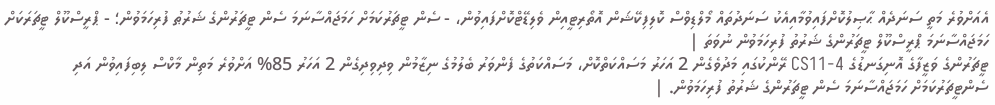އެއަށްވުރެ މަތީ ސަނަދެއް ޙާޞިލުކޮށްފައިވުމާއިއެކު ސަނަދުތައް މޯލްޑިވްސް ކޮލިފިކޭޝަން އޮތޯރިޓީއިން ވެލިޑޭޓްކޮށްފައިވުން، - ސެން ޓީޗަރުކަމަށް ހަމަޖައްސާނަމަ ސެން ޓީޗަރުންގެ ޝަރުޠު ފުރިހަމަވުން؛ - ޕްރީސްކޫލް ޓީޗަރަކަށް ހަމަޖައްސާނަމަ ޕްރީސްކޫލް ޓީޗަރުންގެ ޝަރުތު ފުރިހަމަވުން ނުވަތަ |
ޓީޗަރުންގެ ވަޒީފާގެ އޮނިގަނޑުގެ CS11-4 ރޭންކުގައި މަދުވެގެން 2 އަހަރު މަސައްކަތްކޮށް، މަސައްކަތުގެ ފެންވަރު ބެލުމުގެ ނިޒާމުން ވިދިވިދިގެން 2 އަހަރު 85% އަށްވުރެ މަތިން މާކްސް ލިބިފައިވުން އަދި ސެންޓީޗަރުކަމަށް ހަމަޖައްސާނަމަ ސެން ޓީޗަރުންގެ ޝަރުތު ފުރިހަމަވުން. |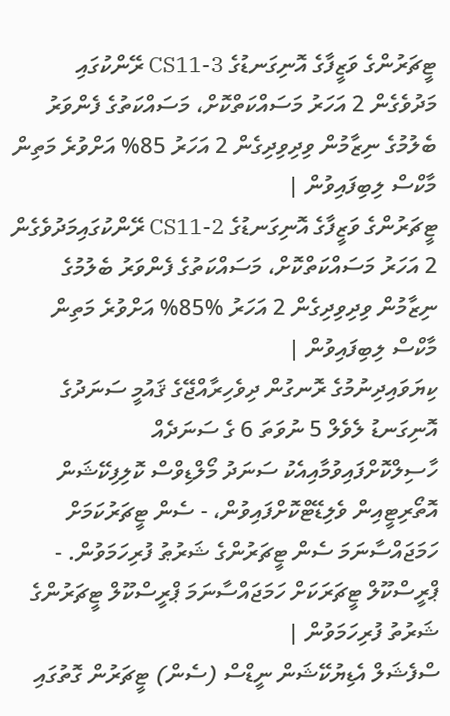ޓީޗަރުންގެ ވަޒީފާގެ އޮނިގަނޑުގެ CS11-3 ރޭންކުގައި މަދުވެގެން 2 އަހަރު މަސައްކަތްކޮށް، މަސައްކަތުގެ ފެންވަރު ބެލުމުގެ ނިޒާމުން ވިދިވިދިގެން 2 އަހަރު 85% އަށްވުރެ މަތިން މާކްސް ލިބިފައިވުން |
ޓީޗަރުންގެ ވަޒީފާގެ އޮނިގަނޑުގެ CS11-2 ރޭންކުގައިމަދުވެގެން 2 އަހަރު މަސައްކަތްކޮށް، މަސައްކަތުގެ ފެންވަރު ބެލުމުގެ ނިޒާމުން ވިދިވިދިގެން 2 އަހަރު %85% އަށްވުރެ މަތިން މާކްސް ލިބިފައިވުން |
ކިޔަވައިދިނުމުގެ ރޮނގުން ދިވެހިރާއްޖޭގެ ޤައުމީ ސަނަދުގެ އޮނިގަނޑު ލެވެލް 5 ނުވަތަ 6 ގެ ސަނަދެއް ހާސިލްކޮށްފައިވުމާއިއެކު ސަނަދު މޯލްޑިވްސް ކޮލިފިކޭޝަން އޮތޯރިޓީއިން ވެލިޑޭޓްކޮށްފައިވުން، - ސެން ޓީޗަރުކަމަށް ހަމަޖައްސާނަމަ ސެން ޓީޗަރުންގެ ޝަރުޠު ފުރިހަމަވުން. - ޕްރީސްކޫލް ޓީޗަރަކަށް ހަމަޖައްސާނަމަ ޕްރީސްކޫލް ޓީޗަރުންގެ ޝަރުތު ފުރިހަމަވުން |
ސްފެޝަލް އެޑިޔުކޭޝަން ނީޑްސް (ސެން) ޓީޗަރުން ގޮތުގައި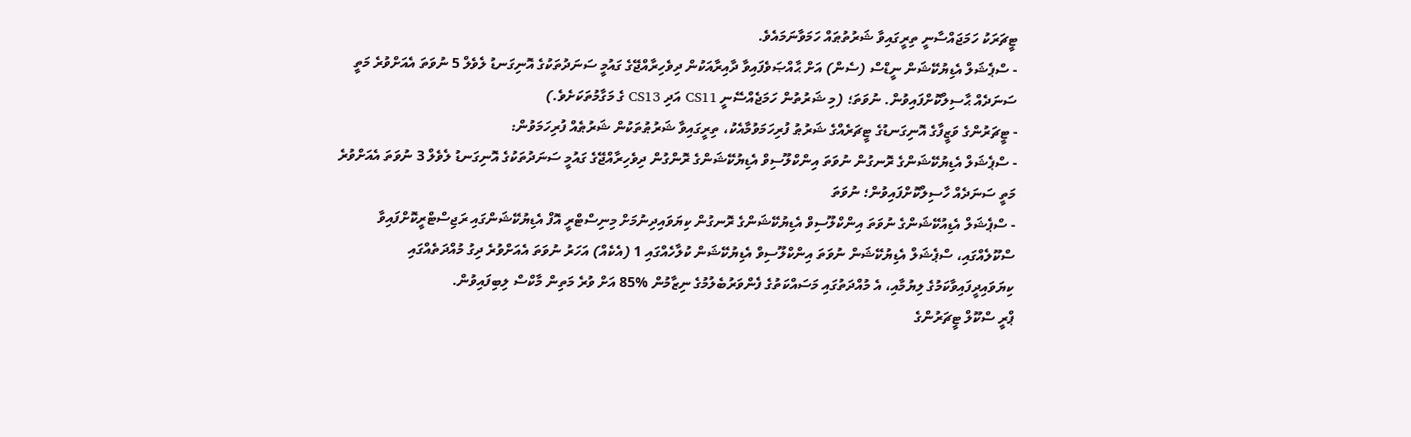ޓީޗަރަކު ހަމަޖައްސާނީ ތިރީގައިވާ ޝަރުތުޠައް ހަމަވާނަމައެވެ.
- ސްޕެޝަލް އެޑިޔުކޭޝަން ނީޑްސް (ސެން) އަށް ޙާއްޞަވެފައިވާ ދާއިރާއަކުން ދިވެހިރާއްޖޭގެ ގައުމީ ސަނަދުތަކުގެ އޮނިގަނޑު ލެވެލް 5 ނުވަތަ އެއަށްވުރެ މަތީ ސަނަދެއް ޙާސިލްކޮށްފައިވުން. ނުވަތަ؛ (މި ޝަރުތުން ހަމަޖެއްސޭނީ CS11 އަދި CS13 ގެ މަގާމުތަކަށެވެ.)
- ޓީޗަރުންގެ ވަޒީފާގެ އޮނިގަނޑުގެ ޓީޗަރެއްގެ ޝަރުޠު ފުރިހަމަވުމާއެކު، ތިރީގައިވާ ޝަރުޠުތަކުން ޝަރުޠެއް ފުރިހަމަވުން:
- ސްޕެޝަލް އެޑިޔުކޭޝަންގެ ރޮނގުން ނުވަތަ އިންކްލޫސިވް އެޑިޔުކޭޝަންގެ ރޮންގުން ދިވެހިރާއްޖޭގެ ގައުމީ ސަނަދުތަކުގެ އޮނިގަނޑު ލެވެލް 3 ނުވަތަ އެއަށްވުރެ މަތީ ސަނަދެއް ހާސިލްކޮށްފައިވުން؛ ނުވަތަ
- ސްޕެޝަލް އެޑިއުކޭޝަންގެ ނުވަތަ އިންކްލޫސިވް އެޑިޔުކޭޝަންގެ ރޮނގުން ކިޔަވައިދިނުމަށް މިނިސްޓްރީ އޮފް އެޑިޔުކޭޝަންގައި ރަޖިސްޓްރީކޮށްފައިވާ ސްކޫލެއްގައި، ސްޕެޝަލް އެޑިޔުކޭޝަން ނުވަތަ އިންކްލޫސިވް އެޑިޔުކޭޝަން ކުލާހެއްގައި 1 (އެކެއް) އަހަރު ނުވަތަ އެއަށްވުރެ ދިގު މުއްދަތެއްގައި ކިޔަވައިދީފައިވާކަމުގެ ލިޔުމާއި، އެ މުއްދަތުގައި މަސައްކަތުގެ ފެންވަރުބެލުމުގެ ނިޒާމުން %85 އަށް ވުރެ މަތިން މާކްސް ލިބިފައިވުން.
ޕްރީ ސްކޫލް ޓީޗަރުންގެ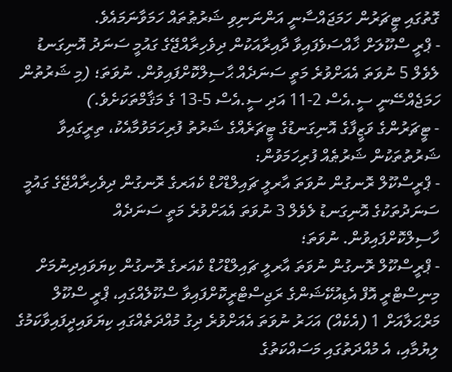ގޮތުގައި ޓީޗަރުން ހަމަޖައްސާނީ އަންނަނިވި ޝަރުޠުތައް ހަމަވާނަމައެވެ.
- ޕްރީ ސްކޫލަށް ޚާއްސަވެފައިވާ ދާއިރާއަކުން ދިވެހިރާއްޖޭގެ ގައުމީ ސަނަދު އޮނިގަނޑު ލެވެލް 5 ނުވަތަ އެއަށްވުރެ މަތީ ސަނަދެއް ޙާސިލްކޮށްފައިވުން. ނުވަތަ؛ (މި ޝަރުތުން ހަމަޖެއްސޭނީ ސީ.އެސް 2-11 އަދި ސީ.އެސް 5-13 ގެ މަޤާމްތަކަށެވެ.)
- ޓީޗަރުންގެ ވަޒީފާގެ އޮނިގަނޑުގެ ޓީޗަރެއްގެ ޝަރުތު ފުރިހަމަވުމާއެކު، ތިރީގައިވާ ޝަރުތުތަކުން ޝަރުޠެއް ފުރިހަމަވުން:
- ޕްރީސްކޫލް ރޮނގުން ނުވަތަ އާރލީ ޗައިލްޑްހުޑް ކެއަރގެ ރޮނގުން ދިވެހިރާއްޖޭގެ ގައުމީ ސަނަދުތަކުގެ އޮނިގަނޑު ލެވެލް 3 ނުވަތަ އެއަށްވުރެ މަތީ ސަނަދެއް ހާސިލްކޮށްފައިވުން. ނުވަތަ؛
- ޕްރީސްކޫލް ރޮނގުން ނުވަތަ އާރލީ ޗައިލްޑްހުޑް ކެއަރގެ ރޮނގުން ކިޔަވައިދިނުމަށް މިނިސްޓްރީ އޮފް އެޑިއުކޭޝަންގެ ރަޖިސްޓްރީކޮށްފައިވާ ސްކޫލެއްގައި، ޕްރީ ސްކޫލް މަރްޙަލާއަށް 1 (އެކެއް) އަހަރު ނުވަތަ އެއަށްވުރެ ދިގު މުއްދަތެއްގައި ކިޔަވައިދީފައިވާކަމުގެ ލިޔުމާއި، އެ މުއްދަތުގައި މަސައްކަތުގެ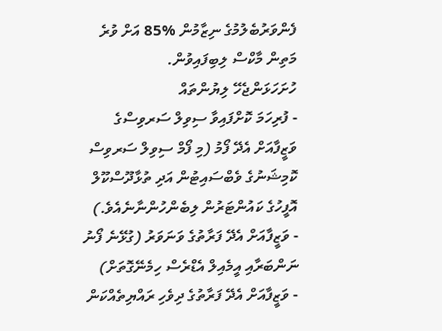ފެންވަރުބެލުމުގެ ނިޒާމުން %85 އަށް ވުރެ މަތިން މާކްސް ލިބިފައިވުން.
ހުށަހަޅަންޖެހޭ ލިޔުންތައް
- ފުރިހަމަ ކޮށްފައިވާ ސިވިލް ސަރވިސްގެ ވަޒީފާއަށް އެދޭ ފޯމު (މި ފޯމް ސިވިލް ސަރވިސް ކޮމިޝަނުގެ ވެބްސައިޓުން އަދި ތުޅާދޫސްކޫލް އޮފީހުގެ ކައުންޓަރުން ލިބެންހުންނާނެއެވެ.)
- ވަޒީފާއަށް އެދޭ ފަރާތުގެ ވަނަވަރު (ގުޅޭނެ ފޯނު ނަންބަރާއި އީމެއިލް އެޑްރެސް ހިމެނޭގޮތަށް)
- ވަޒީފާއަށް އެދޭ ފަރާތުގެ ދިވެހި ރައްޔިތެއްކަން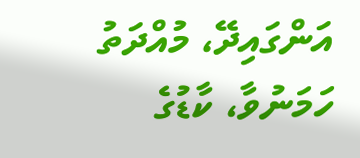އަންގައިދޭ، މުއްދަތު ހަމަނުވާ، ކާޑުގެ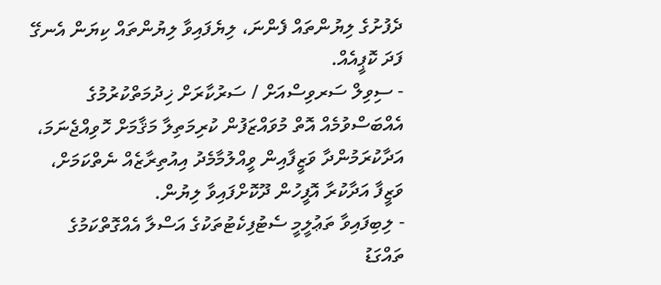ދެފުށުގެ ލިޔުންތައް ފެންނަ، ލިޔެފައިވާ ލިޔުންތައް ކިޔަން އެނގޭ ފަދަ ކޮޕީއެއް.
- ސިވިލް ސަރވިސްއަށް / ސަރުކާރަށް ޚިދުމަތްކުރުމުގެ އެއްބަސްވުމެއް އޮތް މުވައްޒަފުން ކުރިމަތިލާ މަޤާމަށް ހޮވިއްޖެނަމަ، އަދާކުރަމުންދާ ވަޒީފާއިން ވީއްލުމާމެދު އިއުތިރާޒެއް ނެތްކަމަށް، ވަޒީފާ އަދާކުރާ އޮފީހުން ދޫކޮށްފައިވާ ލިޔުން.
- ލިބިފައިވާ ތަޢުލީމީ ސެޓުފިކެޓުތަކުގެ އަސްލާ އެއްގޮތްކަމުގެ ތައްގަޑު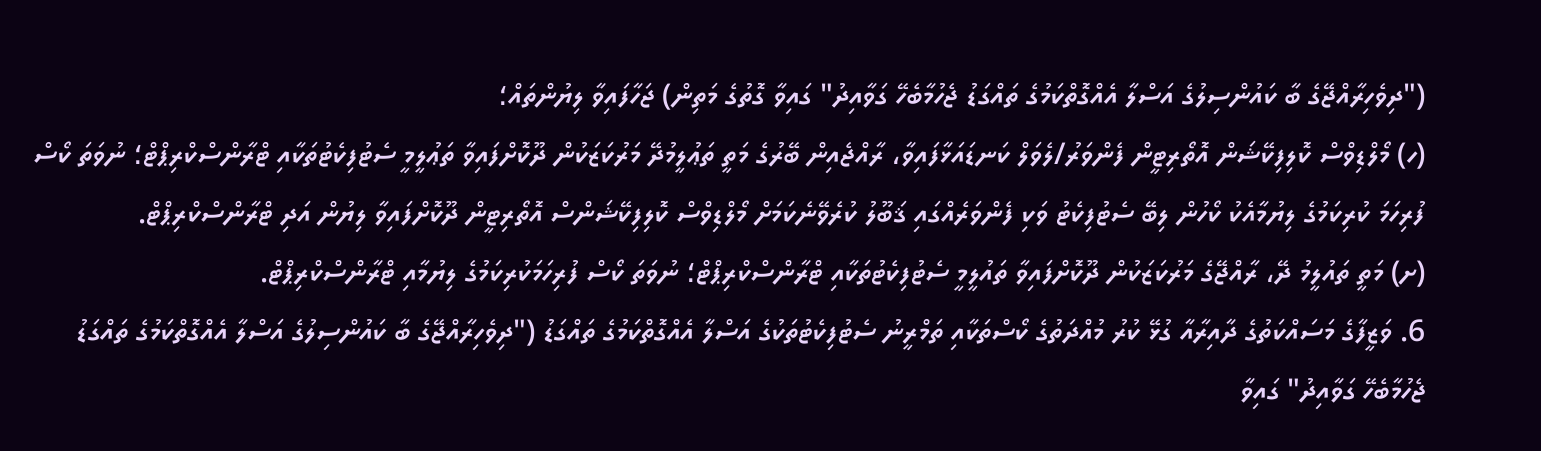("ދިވެހިރާއްޖޭގެ ބާ ކައުންސިލުގެ އަސްލާ އެއްގޮތްކަމުގެ ތައްގަޑު ޖެހުމާބެހޭ ގަވާއިދު" ގައިވާ ގޮތުގެ މަތިން) ޖަހާފައިވާ ލިޔުންތައް؛
(ހ) މޯލްޑިވްސް ކޮލިފިކޭޝަން އޮތޯރިޓީން ފެންވަރު/ލެވަލް ކަނޑައަޅާފައިވާ، ރާއްޖެއިން ބޭރުގެ މަތީ ތަޢުލީމުދޭ މަރުކަޒަކުން ދޫކޮށްފައިވާ ތަޢުލީމީ ސެޓުފިކެޓުތަކާއި ޓްރާންސްކްރިޕްޓް؛ ނުވަތަ ކޯސް ފުރިހަމަ ކުރިކަމުގެ ލިޔުމާއެކު ކޯހުން ލިބޭ ސެޓުފިކެޓު ވަކި ފެންވަރެއްގައި ޤަބޫލު ކުރެވޭނެކަމަށް މޯލްޑިވްސް ކޮލިފިކޭޝަންސް އޮތޯރިޓީން ދޫކޮށްފައިވާ ލިޔުން އަދި ޓްރާންސްކްރިޕްޓް.
(ށ) މަތީ ތައުލީމު ދޭ، ރާއްޖޭގެ މަރުކަޒަކުން ދޫކޮށްފައިވާ ތައުލީމީ ސެޓުފިކެޓުތަކާއި ޓްރާންސްކްރިޕްޓް؛ ނުވަތަ ކޯސް ފުރިހަމަކުރިކަމުގެ ލިޔުމާއި ޓްރާންސްކްރިޕްޓް.
6. ވަޒީފާގެ މަސައްކަތުގެ ދާއިރާއާ ގުޅޭ ކުރު މުއްދަތުގެ ކޯސްތަކާއި ތަމްރީނު ސެޓުފިކެޓުތަކުގެ އަސްލާ އެއްގޮތްކަމުގެ ތައްގަޑު ("ދިވެހިރާއްޖޭގެ ބާ ކައުންސިލުގެ އަސްލާ އެއްގޮތްކަމުގެ ތައްގަޑު ޖެހުމާބެހޭ ގަވާއިދު" ގައިވާ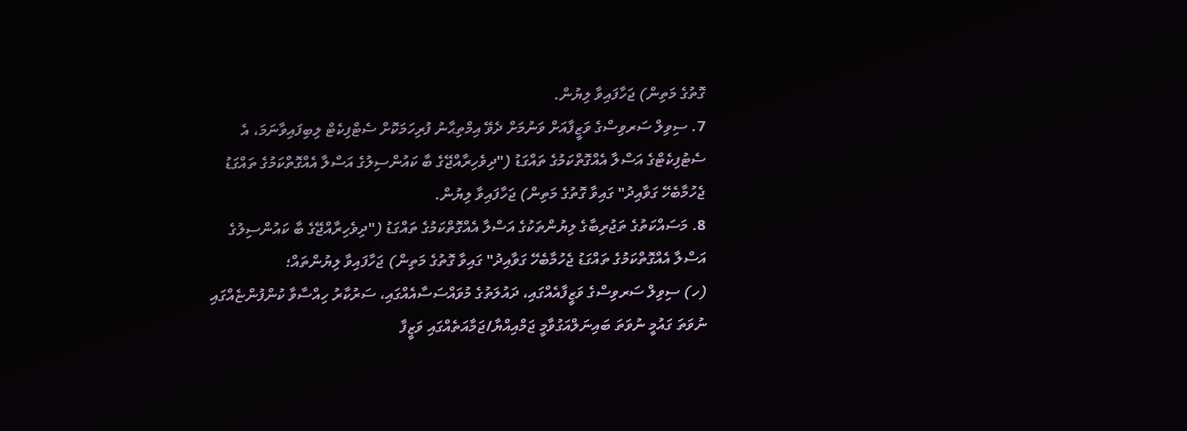ގޮތުގެ މަތިން) ޖަހާފައިވާ ލިޔުން.
7. ސިވިލް ސަރވިސްގެ ވަޒީފާއަށް ވަނުމަށް ދެވޭ އިމްތިޙާނު ފުރިހަމަކޮށް ސެޓްފިކެޓް ލިބިފައިވާނަމަ، އެ ސެޓުފިކެޓްގެ އަސްލާ އެއްގޮތްކަމުގެ ތައްގަޑު ("ދިވެހިރާއްޖޭގެ ބާ ކައުންސިލުގެ އަސްލާ އެއްގޮތްކަމުގެ ތައްގަޑު ޖެހުމާބެހޭ ގަވާއިދު" ގައިވާ ގޮތުގެ މަތިން) ޖަހާފައިވާ ލިޔުން.
8. މަސައްކަތުގެ ތަޖުރިބާގެ ލިޔުންތަކުގެ އަސްލާ އެއްގޮތްކަމުގެ ތައްގަޑު ("ދިވެހިރާއްޖޭގެ ބާ ކައުންސިލުގެ އަސްލާ އެއްގޮތްކަމުގެ ތައްގަޑު ޖެހުމާބެހޭ ގަވާއިދު" ގައިވާ ގޮތުގެ މަތިން) ޖަހާފައިވާ ލިޔުންތައް؛
(ހ) ސިވިލް ސަރވިސްގެ ވަޒީފާއެއްގައި، ދައުލަތުގެ މުވައްސަސާއެއްގައި، ސަރުކާރު ހިއްސާވާ ކުންފުންޏެއްގައި ނުވަތަ ގައުމީ ނުވަތަ ބައިނަލްއަގުވާމީ ޖަމްއިއްޔާ/ޖަމާއަތެއްގައި ވަޒީފާ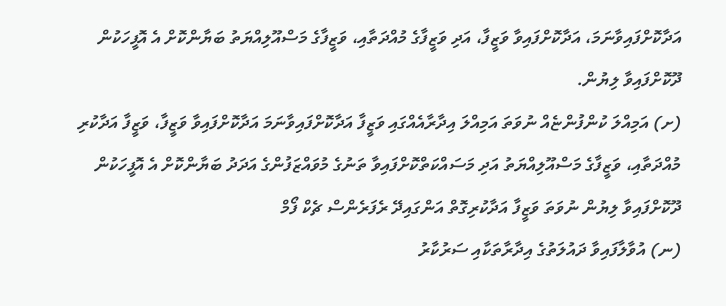އަދާކޮށްފައިވާނަމަ، އަދާކޮށްފައިވާ ވަޒީފާ، އަދި ވަޒީފާގެ މުއްދަތާއި، ވަޒީފާގެ މަސްއޫލިއްޔަތު ބަޔާންކޮށް އެ އޮފީހަކުން ދޫކޮށްފައިވާ ލިޔުން.
(ށ) އަމިއްލަ ކުންފުންޏެއް ނުވަތަ އަމިއްލަ އިދާރާއެއްގައި ވަޒީފާ އަދާކޮށްފައިވާނަމަ އަދާކޮށްފައިވާ ވަޒީފާ، ވަޒީފާ އަދާކުރި މުއްދަތާއި، ވަޒީފާގެ މަސްއޫލިއްޔަތު އަދި މަސައްކަތްކޮށްފައިވާ ތަނުގެ މުވައްޒަފުންގެ އަދަދު ބަޔާންކޮށް އެ އޮފީހަކުން ދޫކޮށްފައިވާ ލިޔުން ނުވަތަ ވަޒީފާ އަދާކުރިގޮތް އަންގައިދޭ ރެފަރެންސް ޗެކް ފޯމް
(ނ) އުވާލާފައިވާ ދައުލަތުގެ އިދާރާތަކާއި ސަރުކާރު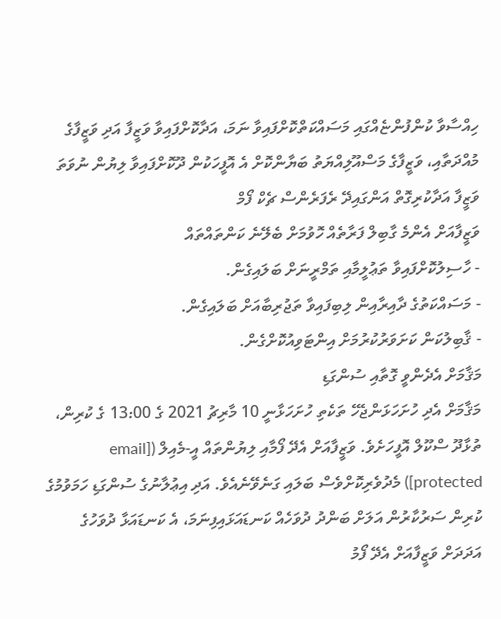ހިއްސާވާ ކުންފުންޏެއްގައި މަސައްކަތްކޮށްފައިވާ ނަމަ، އަދާކޮށްފައިވާ ވަޒީފާ އަދި ވަޒީފާގެ މުއްދަތާއި، ވަޒީފާގެ މަސްއޫލިއްޔަތު ބަޔާންކޮށް އެ އޮފީހަކުން ދޫކޮށްފައިވާ ލިޔުން ނުވަތަ ވަޒީފާ އަދާކުރިގޮތް އަންގައިދޭ ރެފަރެންސް ޗެކް ފޯމް
ވަޒީފާއަށް އެންމެ ގާބިލް ފަރާތެއް ހޮވުމަށް ބެލޭނެ ކަންތައްތައް
- ހާސިލުކޮށްފައިވާ ތަޢުލީމާއި ތަމްރީނަށް ބަލައިގެން.
- މަސައްކަތުގެ ދާއިރާއިން ލިބިފައިވާ ތަޖުރިބާއަށް ބަލައިގެން.
- ޤާބިލުކަން ކަށަވަރުކުރުމަށް އިންޓަވިއުކޮށްގެން.
މަޤާމަށް އެދެންވީ ގޮތާއި ސުންގަޑި
މަޤާމަށް އެދި ހުށަހަޅަންޖެހޭ ތަކެތި ހުށަހަޅާނީ 10 މާރިޗު 2021 ގެ 13:00 ގެ ކުރިން، ތުޅާދޫ ސްކޫލް އޮފީހަށެވެ. ވަޒީފާއަށް އެދޭ ފޯމާއި ލިޔުންތައް އީ-މެއިލް ([email protected]) މެދުވެރިކޮށްވެސް ބަލައި ގަނެވޭނެއެވެ. އަދި އިޢުލާނުގެ ސުންގަޑި ހަމަވުމުގެ ކުރިން ސަރުކާރުން އަލަށް ބަންދު ދުވަހެއް ކަނޑައަޅައިފިނަމަ، އެ ކަނޑައަޅާ ދުވަހުގެ އަދަދަށް ވަޒީފާއަށް އެދޭ ފޯމު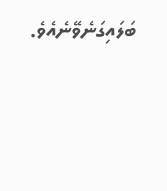ބަލައިގަނެވޭނެއެވެ.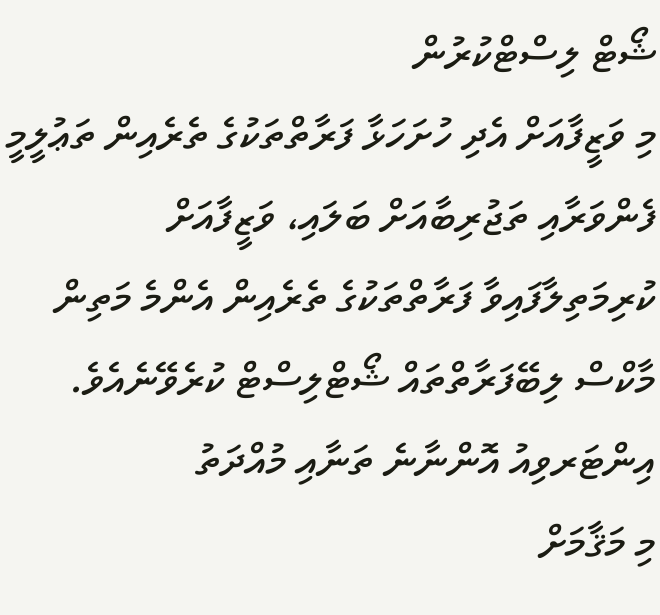ޝޯޓް ލިސްޓްކުރުން
މި ވަޒީފާއަށް އެދި ހުށަހަޅާ ފަރާތްތަކުގެ ތެރެއިން ތަޢުލީމީ ފެންވަރާއި ތަޖުރިބާއަށް ބަލައި، ވަޒީފާއަށް ކުރިމަތިލާފައިވާ ފަރާތްތަކުގެ ތެރެއިން އެންމެ މަތިން މާކްސް ލިބޭފަރާތްތައް ޝޯޓްލިސްޓް ކުރެވޭނެއެވެ.
އިންޓަރވިއު އޮންނާނެ ތަނާއި މުއްދަތު
މި މަޤާމަށް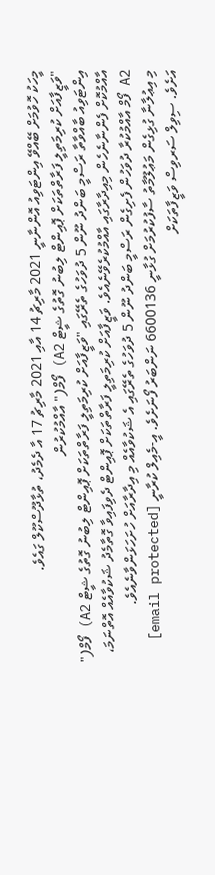މީހަކު ހޮވުމަށް ބޭއްވޭ އިންޓަވިއު އޮންނާނީ 2021 މާރިޗު 14 އާއި 2021 މާރިޗު 17 އާ ދެމެދު، ތުޅާދޫސްކޫލް ގައެވެ.
"ވަޒީފާއަށް ކުރިމަތިލީ ފަރާތްތަކަށް ޕޮއިންޓް ލިބުނު ގޮތުގެ ޝީޓް A2) ފޯމް(" އާއްމުކުރުން
އިންޓަވިއު ބާއްވާތާ ރަސްމީ ބަންދު ނޫން 5 ދުވަހުގެ ތެރޭގައި "ވަޒީފާއަށް ކުރިމަތިލީ ފަރާތްތަކަށް ޕޮއިންޓް ލިބުނު ގޮތުގެ ޝީޓް A2) ފޯމް(" އާއްމުކޮށް ފެންނާނެހެން މިއިދާރާގައި އާއްމުކުރެވޭނެއެވެ. ވަޒީފާއަށް ކުރިމަތިލީ ފަރާތްތަކަށް ޕޮއިންޓް ދެވިފައިވާ ގޮތާމެދު ޝަކުވާއެއް އޮތްނަމަ، A2 ފޯމް އާއްމުކުރާ ދުވަހުން ފެށިގެން ރަސްމީ ބަންދު ނޫން 5 ދުވަހުގެ ތެރޭގައި އެ ޝަކުވާއެއް މި އިދާރާއަށް ހުށަހަޅަންވާނެއެވެ.
މި އިޢުލާނާ ގުޅިގެން މަޢުލޫމާތު ސާފުކުރުމަށް ގުޅާނީ 6600136 ނަންބަރު ފޯނަށެވެ. އީ-މެއިލް ކުރާނީ [email protected] އަށެވެ. ސިވިލް ސަރވިސް ވަޒީފާތަކަށް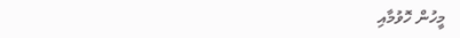މީހުން ހޮވުމާއި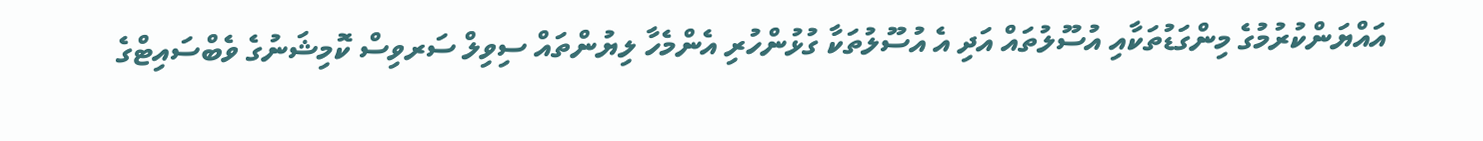އައްޔަންކުރުމުގެ މިންގަޑުތަކާއި އުސޫލުތައް އަދި އެ އުސޫލުތަކާ ގުޅުންހުރި އެންމެހާ ލިޔުންތައް ސިވިލް ސަރވިސް ކޮމިޝަނުގެ ވެބްސައިޓްގެ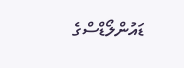ޑައުންލޯޑްސްގެ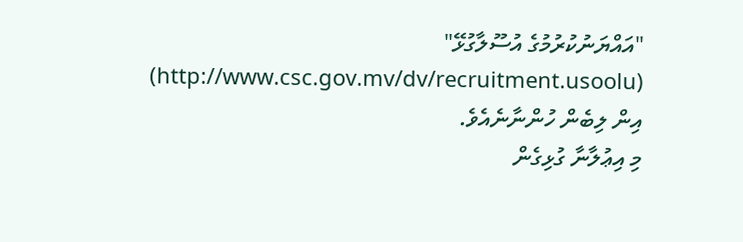"އައްޔަނުކުރުމުގެ އުސޫލާގުޅޭ" (http://www.csc.gov.mv/dv/recruitment.usoolu) އިން ލިބެން ހުންނާނެއެވެ.
މި އިޢުލާނާ ގުޅިގެން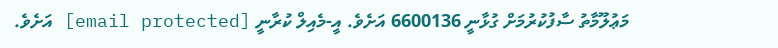މަޢުލޫމާތު ސާފުކުރުމަށް ގުޅާނީ 6600136 އަށެވެ. އީ-މެއިލް ކުރާނީ [email protected] އަށެވެ.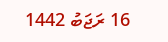16 ރަޖަބު 1442